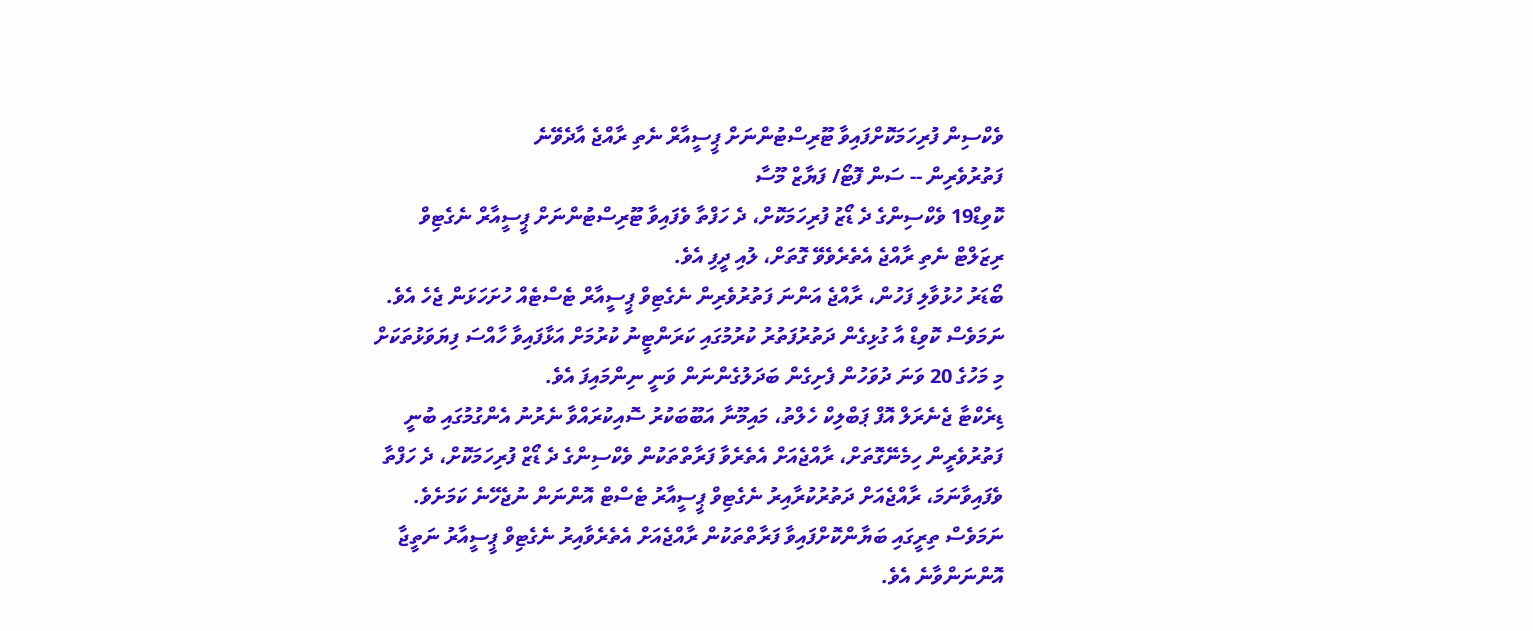ވެކްސިން ފުރިހަމަކޮށްފައިވާ ޓޫރިސްޓުންނަށް ޕީސީއާރް ނެތި ރާއްޖެ އާދެވޭނެ
ފަތުރުވެރިން -- ސަން ފޮޓޯ/ ފަޔާޒް މޫސާ
ކޮވިޑް19 ވެކްސިންގެ ދެ ޑޯޒު ފުރިހަމަކޮށް، ދެ ހަފްތާ ވެފައިވާ ޓޫރިސްޓުންނަށް ޕީސީއާރް ނެގެޓިވް ރިޒަލްޓް ނެތި ރާއްޖެ އެތެރެވެވޭ ގޮތަށް، ލުއި ދީފި އެވެ.
ބޯޑަރު ހުޅުވާލި ފަހުން، ރާއްޖެ އަންނަ ފަތުރުވެރިން ނެގެޓިވް ޕީސީއާރް ޓެސްޓެއް ހުށަހަޅަން ޖެހެ އެވެ.
ނަމަވެސް ކޮވިޑް އާ ގުޅިގެން ދަތުރުފަތުރު ކުރުމުގައި ކަރަންޓީނު ކުރުމަށް އަޅާފައިވާ ހާއްސަ ފިޔަވަޅުތަކަށް މި މަހުގެ 20 ވަނަ ދުވަހުން ފެށިގެން ބަދަލުގެންނަން ވަނީ ނިންމައިފަ އެވެ.
ޑިރެކްޓާ ޖެނެރަލް އޮފް ޕަބްލިކް ހެލްތު، މައިމޫނާ އަބޫބަކުރު ސޮއިކުރައްވާ ނެރުނު އެންގުމުގައި ބުނީ ފަތުރުވެރީން ހިމެނޭގޮތަށް، ރާއްޖެއަށް އެތެރެވާ ފަރާތްތަކުން ވެކްސިންގެ ދެ ޑޯޒް ފުރިހަމަކޮށް، ދެ ހަފްތާ ވެފައިވާނަމަ، ރާއްޖެއަށް ދަތުރުކުރާއިރު ނެގެޓިވް ޕީސީއާރު ޓެސްޓް އޮންނަން ނުޖެހޭނެ ކަމަށެވެ.
ނަމަވެސް ތިރީގައި ބަޔާންކޮށްފައިވާ ފަރާތްތަކުން ރާއްޖެއަށް އެތެރެވާއިރު ނެގެޓިވް ޕީސީއާރު ނަތީޖާ އޮންނަންވާނެ އެވެ.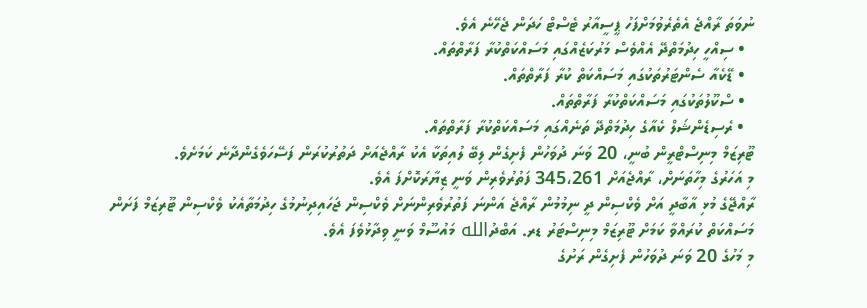ނުވަތަ ރާއްޖެ އެތެރެވުމަށްފަހު ޕީސީއާރު ޓެސްޓް ހަދަން ޖެހޭނެ އެވެ.
  • ސިއްހީ ހިދުމަތްދޭ އެއްވެސް މަރުކަޒެއްގައި މަސައްކަތްކުރާ ފަރާތްތައް.
  • ޑޭކެއާ ސެންޓަރުތަކުގައި މަސައްކަތް ކުރާ ފަރާތްތައް.
  • ސްކޫލުތަކުގައި މަސައްކަތްކުރާ ފަރާތްތައް.
  • ރެސިޑެންޝަލް ކެއާގެ ހިދުމަތްދޭ ތަނެއްގައި މަސައްކަތްކުރާ ފަރާތްތައް.
ޓޫރިޒަމް މިނިސްޓްރީން ބުނީ، 20 ވަނަ ދުވަހުން ފެށިގެން ލިބޭ ލުއިތަކާ އެކު ރާއްޖެއަށް ދަތުރުކުރަން ފަސޭހަވެގެންދާނެ ކަމަށެވެ.
މި އަހަރުގެ މިހާތަނަށް، ރާއްޖެއަށް 345،261 ފަތުރުވެރިން ވަނީ ޒިޔާރަކޮށްފަ އެވެ.
ރާއްޖޭގެ މުޅި އާބާދީ އަށް ވެކްސިން ދީ ނިމުމުން ރާއްޖެ އަންނަ ފަތުރުވެރިންނަށް ވެކްސިން ޖަހައިދިނުމުގެ ހިދުމަތާއެކު ވެކްސިން ޓޫރިޒަމް ފަށަން މަސައްކަތް ކުރައްވާ ކަމަށް ޓޫރިޒަމް މިނިސްޓަރު ޑރ. އަބްދުالله މައުސޫމް ވަނީ ވިދާޅުވެފަ އެވެ.
މި މަހުގެ 20 ވަނަ ދުވަހުން ފެށިގެން ރަށުގެ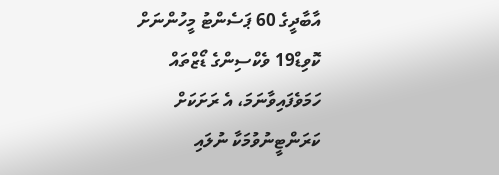އާބާދީގެ 60 ޕަސެންޓު މީހުންނަށް ކޮވިޑް19 ވެކްސިންގެ ޑޯޒްތައް ހަމަވެފައިވާނަމަ، އެ ރަށަކަށް ކަރަންޓީނުވުމަކާ ނުލައި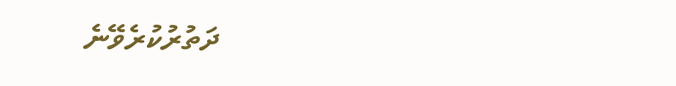ދަތުރުކުރެވޭނެ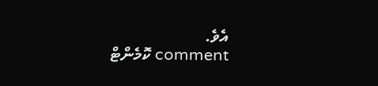އެވެ.
comment ކޮމެންޓް